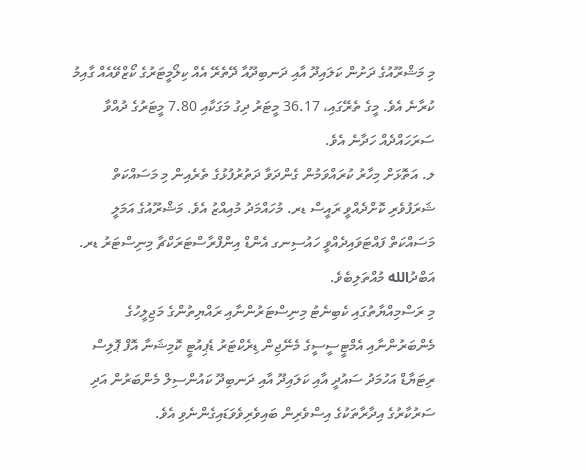މި މަޝްރޫއުގެ ދަށުން ކަލައިދޫ އާއި ދަނބިދޫއާ ދޭތެރޭ އެއް ކިލޯމީޓަރުގެ ކޯޒްވޭއެއް ގާއިމު ކުރާނެ އެވެ. މީގެ ތެރޭގައި، 36.17 މީޓަރު ދިގު މަގަކާއި 7.80 މީޓަރުގެ ދުއްވާ ސަރަހައްދެއް ހަދާނެ އެވެ.
ލ. އަތޮޅަށް މިހާރު ކުރައްވަމުން ގެންދަވާ ދަތުރުފުޅުގެ ތެރެއިން މި މަސައްކަތް ޝަރަފުވެރި ކޮށްދެއްވީ ރައީސް ޑރ. މުހައްމަދު މުއިއްޒު އެވެ. މަޝްރޫއުގެ އަމަލީ މަސައްކަތް ފައްޓަވައިދެއްވީ ހައުސިނގ އެންޑް އިންފްރާސްޓަރަކްޗާ މިނިސްޓަރު ޑރ. އަބްދުالله މުއްތަލިބެވެ.
މި ރަސްމިއްޔާތުގައި ކެބިނެޓު މިނިސްޓަރުންނާއި ރައްޔިތުންގެ މަޖިލީހުގެ މެންބަރުންނާއި އެމްޓީސީސީގެ މެނޭޖިން ޑިރެކްޓަރު ޑެޕިއުޓީ ކޮމިޝަނާ އޮފް ޕޮލިސް ރިޓަޔާޑް އަހުމަދު ސައުދީ އާއި ކަލައިދޫ އާއި ދަނބިދޫ ކައުންސިލް މެންބަރުން އަދި ސަރުކާރުގެ އިދާރާތަކުގެ އިސްވެރިން ބައިވެރިވެވަޑައިގެންނެވި އެވެ.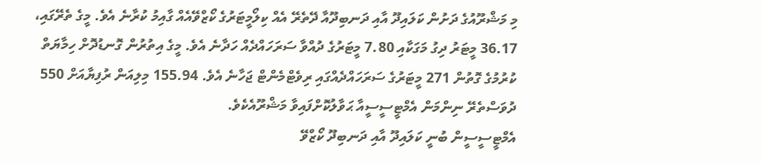މި މަޝްރޫއުގެ ދަށުން ކަލައިދޫ އާއި ދަނބިދޫއާ ދޭތެރޭ އެއް ކިލޯމީޓަރުގެ ކޯޒްވޭއެއް ގާއިމު ކުރާނެ އެވެ. މީގެ ތެރޭގައި، 36.17 މީޓަރު ދިގު މަގަކާއި 7.80 މީޓަރުގެ ދުއްވާ ސަރަހައްދެއް ހަދާނެ އެވެ. މީގެ އިތުރުން ގޮނޑުދޮށް ހިމާޔަތް ކުރުމުގެ ގޮތުން 271 މީޓަރުގެ ސަރަހައްދެއްގައި ރިވެޓްމެންޓް ޖަހާނެ އެވެ. 155.94 މިލިއަން ރުފިޔާއަށް 550 ދުވަސްތެރޭ ނިންމަން އެމްޓީސީސީއާ ޙަވާލުކޮށްފައިވާ މަޝްރޫއެކެވެ.
އެމްޓީސީސީން ބުނީ ކަލައިދޫ އާއި ދަނބިދޫ ކޯޒްވޭ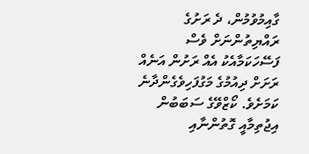ގާއިމުވުމުން، ދެ ރަށުގެ ރައްޔިތުންނަށް ވެސް ފަސޭހަކަމާއެކު އެއް ރަށުން އަނެއް ރަށަށް ދިއުމުގެ މަގުފަހިވެގެންދާނެ ކަމަށެވެ. ކޯޒްވޭގެ ސަބަބުން އިޖުތިމާއީ ގޮތުންނާއި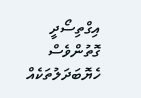އިގްތިސޯދީ ގޮތުންވެސް ހެޔޮބަދަލުތަކެއް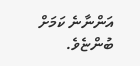އަންނާނެ ކަމަށް ބުންޏެވެ.